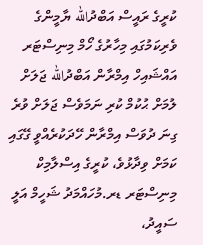ކުރީގެ ރައީސް އަބްދުالله ޔާމީންގެ ވެރިކަމުގައި މިހާރުގެ ހޯމް މިނިސްޓަރ އައްޝައިހް އިމްރާން އަބްދުالله ޖަލަށް ލުމަށް ޙުކުމް ކުރި ނަމަވެސް ޖަލަށް ވުރެ ގިނަ ދުވަސް އިމްރާން ހޭދަކުރެއްވީ ގޭގައި ކަމަށް ވިދާޅުވެ، ކުރީގެ އިސްލާމިކް މިނިސްޓަރ ޑރ.މުހައްމަދު ޝަހީމް އަލީ ސައީދު،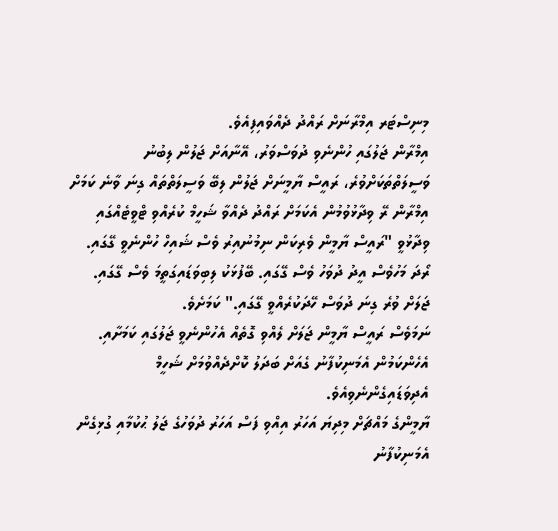މިނިސްޓަރ އިމްރާނަށް ރައްދު ދެއްވައިފިއެވެ.
އިމްރާން ޖަލުގައި ހުންނެވި ދުވަސްވަރު، އޭނާއަށް ޖަލުން ލިބުނު ވަސީލަތްތަކަށްވުރެ، ރައީސް ޔާމީނަށް ޖަލުން ލިބޭ ވަސީލަތްތައް ގިނަ ވާނެ ކަމަށް އިމްރާން ރޭ ވިދާޅުވުމުން އެކަމަށް ރައްދު ދެއްވާ ޝަހީމް ކުރެއްވި ޓްވީޓެއްގައި ވިދާޅުވީ "ރައީސް ޔާމީން ވެރިކަން ނިމުނުއިރު ވެސް ޝައިހް ހުންނެވީ ގޭގައި. ރޯދަ މަހުވެސް އީދު ދުވަހު ވެސް ގޭގައި. ބޭފުޅަކު ލިބިވަޑައިގަތީމަ ވެސް ގޭގައި. ޖަލަށް ވުރެ ގިނަ ދުވަސް ހޭދަކުރެއްވީ ގޭގައި." ކަމަށެވެ.
ނަމަވެސް ރައީސް ޔާމީން ޖަލަށް ލެއްވި ގޮތެއް އެހުންނެވީ ޖަލުގައި ކަމަށާއި. އެހެންކަމުން އެމަނިކުފާނު ގެއަށް ބަދަލު ކޮށްދެއްވުމަށް ޝަހީމް އެދިވަޑައިގެންނެވިއެވެ.
ޔާމީންގެ މައްޗަށް މިދިޔަ އަހަރު އިއްވި ފަސް އަހަރު ދުވަހުގެ ޖަލު ޙުކުމާއި ގުޅިގެން އެމަނިކުފާނު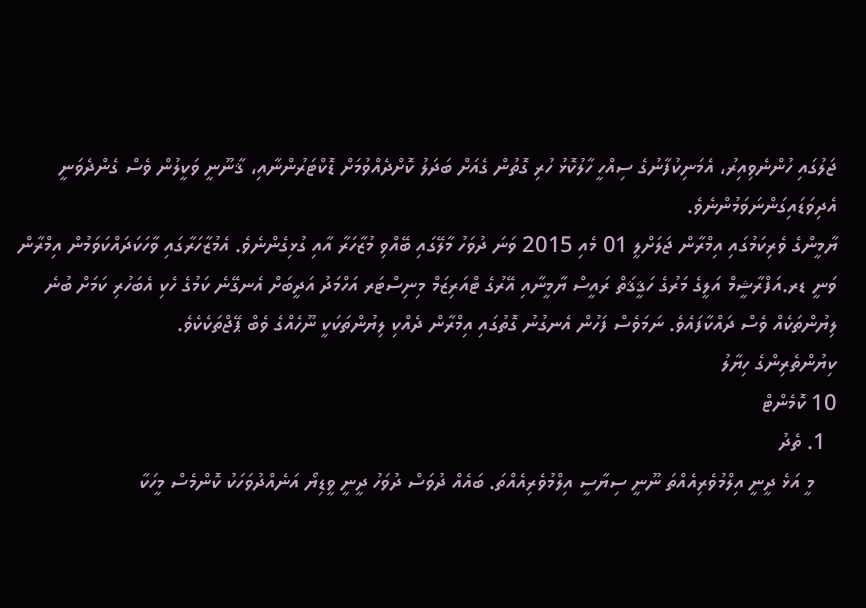ޖަލުގައި ހުންނެވިއިރު، އެމަނިކުފާނުގެ ސިއްހީ ހާލުކޮޅު ހުރި ގޮތުން ގެއަށް ބަދަލު ކޮށްދެއްވުމަށް ޑޮކްޓަރުންނާއި، ޤާނޫނީ ވަކީލުން ވެސް ގެންދެވަނީ އެދިވަޑައިގަންނަވަމުންނެވެ.
ޔާމީންގެ ވެރިކަމުގައި އިމްރާން ޖަލަށްލީ 01 މެއި 2015 ވަނަ ދުވަހު މާލޭގައި ބޭއްވި މުޒާހަރާ އާއި ގުޅިގެންނެވެ. އެމުޒާހަރާގައި ވާހަކަދައްކަވަމުން އިމްރާން ވަނީ ޑރ.އަފްރާޝީމް އަލީގެ މަރުގެ ހަޤީޤަތް ރައީސް ޔާމީނާއި އޭރުގެ ޓްއަރިޒަމް މިނިސްޓަރ އަހްމަދު އަދީބަށް އެނގޭނެ ކަމުގެ ހެކި އެބަހުރި ކަމަށް ބުނެ ލިޔުންތަކެއް ވެސް ދައްކާފައެވެ. ނަމަވެސް ފަހުން އެނގުނު ގޮތުގައި އިމްރާން ދެއްކި ލިޔުންތަކަކީ ނޫހެއްގެ ވެބް ޕޭޖްތަކެކެވެ.
ކިޔުންތެރިންގެ ހިޔާލު
10 ކޮމެންޓް
  1. ތެދު
    މީ އަޅެ ދީނީ އިލްމުވެރިއެއްތަ ނޫނީ ސިޔާސީ އިލްމުވެރިއެއްތަ. ބައެއް ދުވަސް ދުވަހު ދީނީ ވީޑިޔޯ އަނެއްދުވަހަކު ކޮންމެސް މީހަކާ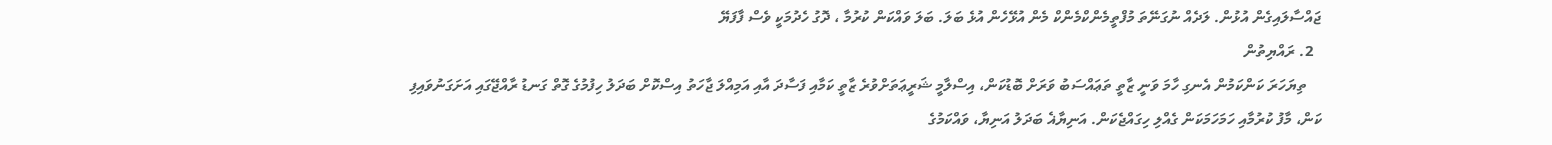ޖައްސާލައިގެން އުޅުން. ލަދެއް ނުގަނޭތަ މުފްތީމެންކްމެންކް މެން އުޅޭހެން އުޅެ ބަލަ. ބަލަ ވައްކަން ކުރުމާ ، ދޮގު ހެދުމަކީ ވެސް ފާފަޔޭ
  2. ރައްޔިތުން
    ތިޔަހަރަ ކަންކަމުން އެނގި ހާމަ ވަނީ ޒާތީ ތަޢައްސަބު ވަރަށް ބޮޑުކަން، އިސްލާމީ ޝަރީޢަތަށްވުރެ ޒާތީ ކަމާއި ފަސާދަ އާއި އަމިއްލަ ޖާހަތު އިސްކޮށް ބަދަލު ހިފުމުގެ ގޮތް ގަނޑު ރާއްޖޭގައި އަށަގަނުވައިފި ކަން، މާފު ކުރުމާއި ހަމަހަމަކަން ގެއްލި ހިގައްޖެކަން. އަނިޔާޣެ ބަދަލު އަނިޔާ، ވައްކަމުގެ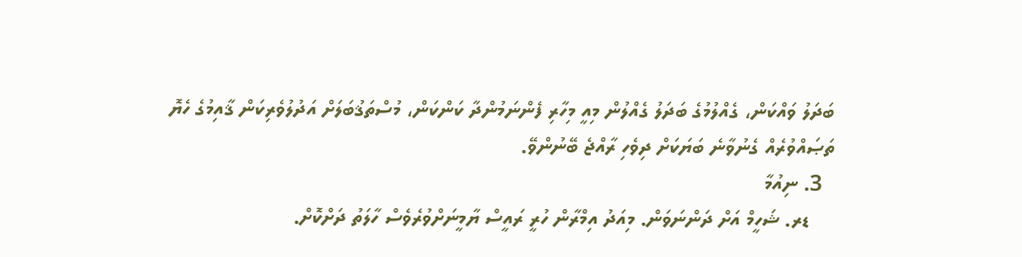ބަދަލު ވައްކަން، ގެއްލުމުގެ ބަދަލު ގެއްލުން މިއީ މިހާރި ފެންނަމުންދާ ކަންކަން، މުސްތަޤުބަލަށް އަދުލުވެރިކަން ޤާއިމުގެ ހެޔޮ ތަޞައްވުރެއް ގެނުވާނެ ބަޔަކަށް ދިވެހި ރާއްޖެ ބޭނުންވޭ.
  3. ނިއުމާ
    ޑރ. ޝަހީމް އަށް ދަންނަވަން. މިއަދު އިމްރާން ހުރީ ރައީސް ޔާމީނަށްވުރެވެސް ހާލަތު ދަށްކޮށް.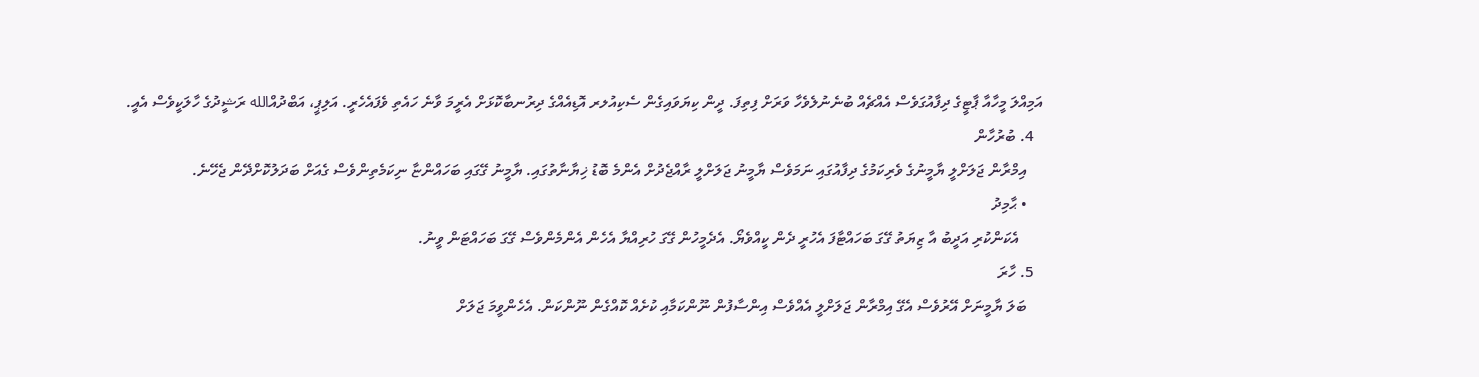އަމިއްލަ މީހާއާ ޕާޓީގެ ދިފާއުގަވެސް އެއްޗެއް ބުނެނުލެވެހާ ވަރަށް ފިތިފަ. ދީން ކިޔަވައިގެން ސެކިއުލރ އޮޑިއެއްގެ ދިރުނބާކޮޅަށް އެރީމަ ވާނެ ހައެތި ވެފައެހެރީ. އަލިޕީ، އަބްދުއްالله ރަޝީދުގެ ހާލަކީވެސް އެއީ.
  4. ބުރުހާން
    އިމްރާން ޖަލަށްލީ ޔާމީނުގެ ވެރިކަމުގެ ދިފާއުގައި ނަމަވެސް ޔާމީނު ޖަލަށްލީ ރާއްޖެދުށް އެންމެ ބޮޑު ޚިޔާނާތުގައި. ޔާމީނު ގޭގައި ބަހައްންޏާ ނިކަމެތިންވެސް ގެއަށް ބަދަލުކޮށްދޭން ޖެހޭނެ.
    • ޙާމިދު
      އެކަންކުރި އަދީބު އާ ޒިޔަތު ގޭގަ ބަހައްޓާފަ އެހުރީ ދެން ކީއްވެޔޯ. އެދެމީހުން ގޭގަ ހުރިއްޔާ އެހެން އެންމެންވެސް ގޭގަ ބަހައްޓަން ވީނު.
  5. ހާރަ
    ބަލަ ޔާމީނަށް އޭރުވެސް އެގޭ އިމްރާން ޖަލަށްލީ އެއްވެސް އިންސާފުން ނޫންކަމާއި ކުށެއް ކޮއްގެން ނޫންކަން. އެހެންވީމަ ޖަލަށް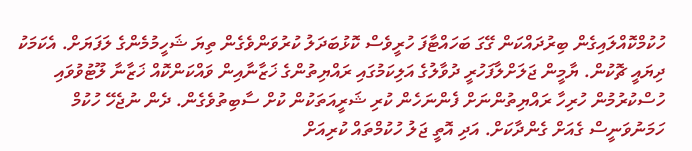ހުކުމްކޮއްލައިގެން ބިރުދައްކަން ގޭގަ ބަހައްޓާފަ ހުރީވެސް ކޮޅުބަދަލު ކުރުވަންވެގެން ތިޔަ ޝަހީމުމެންގެ ލަފަޔަށް. އެކަމަކު ދިޔައީ ޗޮކުން. ޔާމީން ޖަލަށްލާފަހުރީ ދުވާލުގެ އަލިކަމުގައި ރައްޔިތުންގެ ޚަޒާނާއިން ވައްކަންކޮއް ޚަޒާނާ ލޫޓުވުވައި ހުސްކުރުމުން ހުރިހާ ރައްޔިތުންނަށް ފެންނަހެން ކުރި ޝަރީއަތަކުން ކުށް ސާބިތުވެގެން. ދެން ނުޖެހޭ ހުކުމް ހަމަނުވަނީސް ގެއަށް ގެންދާކަށް. އަދި އޮތީ ޖަލު ހުކުމްތައް ކުރިއަށް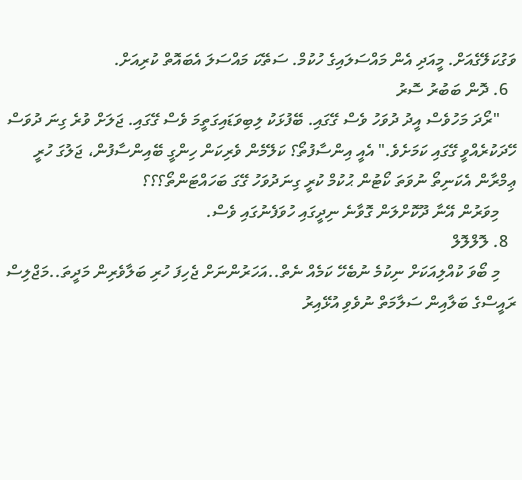ވަގުކަލޭގެއަށް. މީއަދި އެން މައްސަލައިގެ ހުކުމް. ސަތޭކަ މައްސަލަ އެބައޮތް ކުރިއަށް.
  6. ދޮން ބަބުރު ސޮރު
    "ރޯދަ މަހުވެސް އީދު ދުވަހު ވެސް ގޭގައި. ބޭފުޅަކު ލިބިވަޑައިގަތީމަ ވެސް ގޭގައި. ޖަލަށް ވުރެ ގިނަ ދުވަސް ހޭދަކުރެއްވީ ގޭގައި ކަމަށެވެ." އެއީ އިންސާފުތޯ؟ ކަލޭމެން ވެރިކަން ހިންގީ ބޭއިންސާފުން، ޖަލުގަ ހުރީ ޢިމްރާން އެކަނިތޯ ނުވަތަ ކޯޓުން ޙުކުމް ކުރީ ގިނަދުވަހު ގޭގަ ބަހައްޓަންތޯ؟؟؟
    މިވަރުން އޭނާ ދޫކޮށްލަން ގޮވާނެ ނިދީގައި ހުވަފެނުގައި ވެސް.
  8. ލޮލްލޮލް
    މި ބޯވަ ކުއްލިއަކަށް ނިކުމެ ނުބެހޭ ކަމެއް ނެތް..އަހަރުންނަށް ޖެހިފަ ހުރި ބަލާވެރިން މަދީތަ..މަޖްލިސް ރައީސްގެ ބަލާއިން ސަލާމަތް ނުވެވި އުޅޭއިރު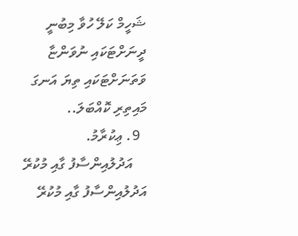ޝަހީމް ކަލޭ ހުވާ މިބުނީ ދީނަށްޓަކައި ނުވަންޏާ ވަތަނަށްޓަކައި ތިޔަ އަނގަ މައިތިރި ކޮއްބަލަ..
  9. ޢިކުރާމު.
    އަދުލުއިންސާފު ގާއި މުކުރޭ އަދުލުއިންސާފު ގާއި މުކުރޭ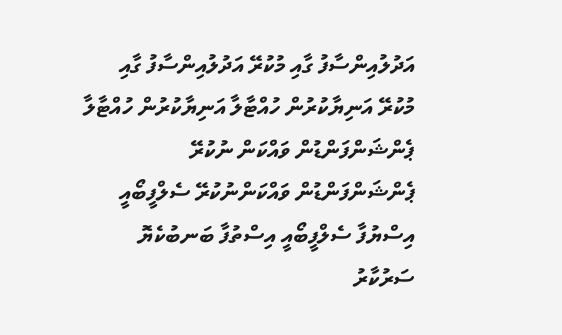އަދުލުއިންސާފު ގާއި މުކުރޭ އަދުލުއިންސާފު ގާއި މުކުރޭ އަނިޔާކުރުން ހުއްޓާލާ އަނިޔާކުރުން ހުއްޓާލާ ޕެންޝަންފަންޑުން ވައްކަން ނުކުރޭ ޕެންޝަންފަންޑުން ވައްކަންނުކުރޭ ސެލްފީބޯއީ އިސްޔުފާ ސެލްފީބޯއީ އިސްތުފާ ބަނބުކެޔޮ ސަރުކާރު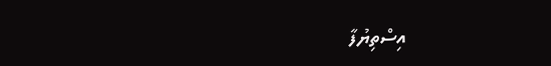އިސްތިޔުފާ